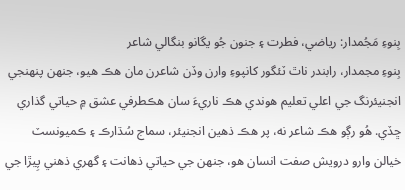بِنوءِ مَجُمدار: رياضي، فطرت ۽ جنون جُو يگانو بنگالي شاعر
بِنوءِ مجمدار، رابندر ناٿ ٽئگور کانپوءِ وارن وڏن شاعرن مان ھڪ ھيو، جنھن پنھنجي انجنيئرنگ جي اعلي تعليم ھوندي ھڪ ناريءَ سان ھڪطرفي عشق ۾ حياتي گذاري ڇڏي. هُو رڳو هڪ شاعر نه، پر هڪ ذهين انجنيئر، سماج سُڌارڪ ۽ ڪميونسٽ خيالن وارو درويش صفت انسان هو، جنهن جي حياتي ذهانت ۽ گهري ذهني پِيڙا جي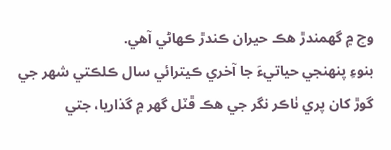وچ ۾ گھمندڙ هڪ حيران ڪندڙ ڪھاڻي آهي.
بنوءِ پنهنجي حياتيءَ جا آخري ڪيترائي سال ڪلڪتي شهر جي گوڙ کان پري ٺاڪر نگر جي هڪ ڦٽل گهر ۾ گذاريا، جتي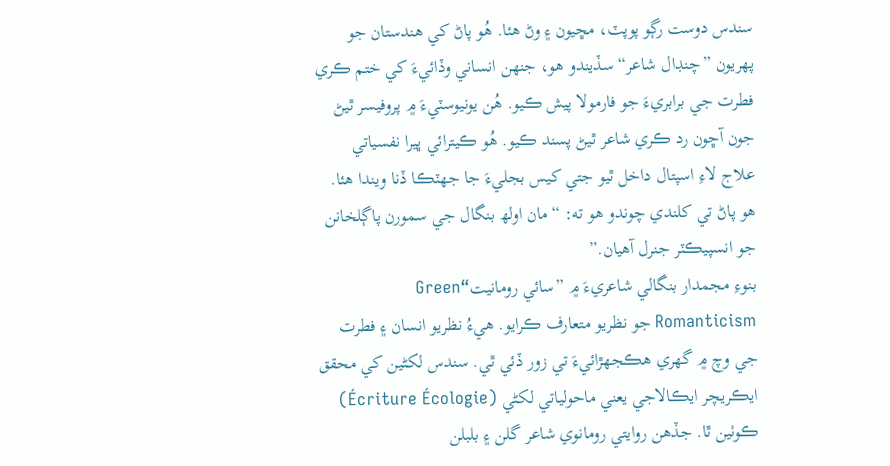سندس دوست رڳو پوپٽ، مڇيون ۽ وڻ هئا. هُو پاڻ کي هندستان جو پهريون ”چنڊال شاعر“ سڏيندو هو، جنهن انساني وڏائيءَ کي ختم ڪري فطرت جي برابريءَ جو فارمولا پيش ڪيو. ھُن يونيوسٽيءَ ۾ پروفيسر ٿيڻ جون آڇون رد ڪري شاعر ٿيڻ پسند ڪيو. ھُو ڪيترائي ڀيرا نفسياتي علاج لاءِ اسپتال داخل ٿيو جتي کيس بجليءَ جا جھٽڪا ڏنا ويندا ھئا. هو پاڻ تي کلندي چوندو هو ته: “مان اولھ بنگال جي سمورن پاڳلخانن جو انسپيڪٽر جنرل آهيان.”
بنوءِ مجمدار بنگالي شاعريءَ ۾ ”سائي رومانيت“Green Romanticism جو نظريو متعارف ڪرايو. هيءُ نظريو انسان ۽ فطرت جي وچ ۾ گهري هڪجهڙائيءَ تي زور ڏئي ٿي. سندس لکڻين کي محقق ايڪريچر ايڪالاجي يعني ماحولياتي لکڻي (Écriture Écologie) ڪوٺين ٿا. جڏھن روايتي رومانوي شاعر گلن ۽ بلبلن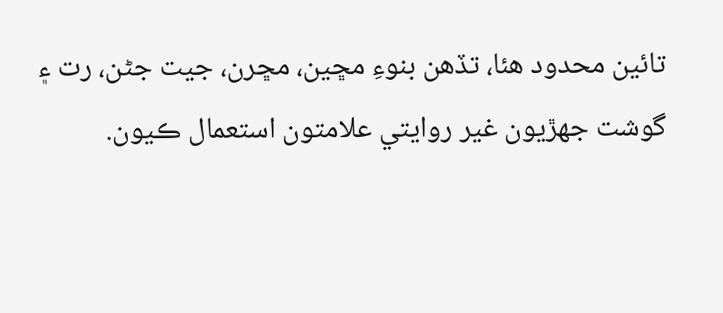تائين محدود هئا، تڏھن بنوءِ مڇين، مڇرن، جيت جڻن، رت ۽ گوشت جهڙيون غير روايتي علامتون استعمال ڪيون.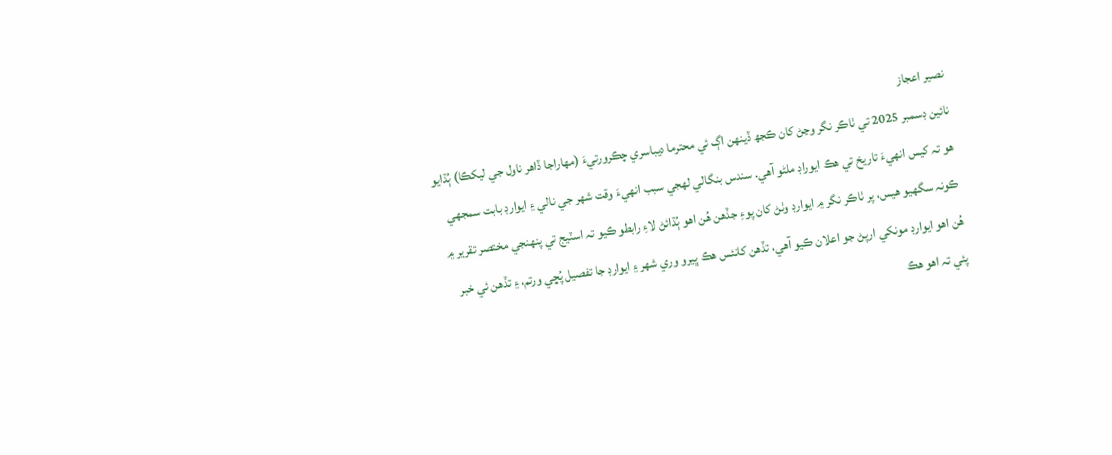نصير اعجاز
نائين ڊسمبر 2025 تي ٺاڪر نگر وڃڻ کان ڪجھ ڏينھن اڳ ئي محترما ديباسري چڪرورتيءَ (مھاراجا ڏاھر ناول جي ليکڪا) ٻُڌايو ھو تہ کيس انھيءَ تاريخ تي ھڪ ايوراڊ ملڻو آھي. سندس بنگالي لھجي سبب انھيءَ وقت شھر جي نالي ۽ ايوارڊ بابت سمجھي ڪونہ سگھيو ھيس، پر ٺاڪر نگر ۾ ايوارڊ وٺڻ کان پوءِ جڏھن ھُن اھو ٻُڌائڻ لاءِ رابطو ڪيو تہ اسٽيج تي پنھنجي مختصر تقرير ۾ ھُن اھو ايوارڊ مونکي ارپڻ جو اعلان ڪيو آھي، تڏھن کانئس ھڪ ڀيرو وري شھر ۽ ايوارڊ جا تفصيل پُڇي ورتم، ۽ تڏھن ئي خبر پئي تہ اھو ھڪ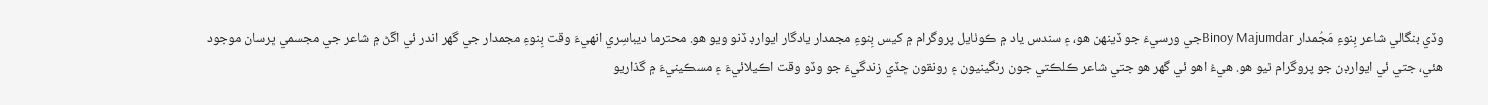وڏي بنگالي شاعر بِنوءِ مَجُمدار Binoy Majumdarجي ورسيءَ جو ڏينھن ھو، ۽ سندس ياد ۾ ڪوٺايل پروگرام ۾ کيس بِنوءِ مجمدار يادگار ايوارڊ ڏنو ويو ھو. محترما ديباسِري انھيءَ وقت بِنوءِ مجمدار جي گھر اندر ئي اڱڻ ۾ شاعر جي مجسمي ڀرسان موجود ھئي، جتي ئي ايوارڊن جو پروگرام ٿيو ھو. ھيءُ اھو ئي گھر ھو جتي شاعر ڪلڪتي جون رنگينيون ۽ رونقون ڇڏي زندگيءَ جو وڏو وقت اڪيلائيءَ ۽ مسڪينيءَ ۾ گذاريو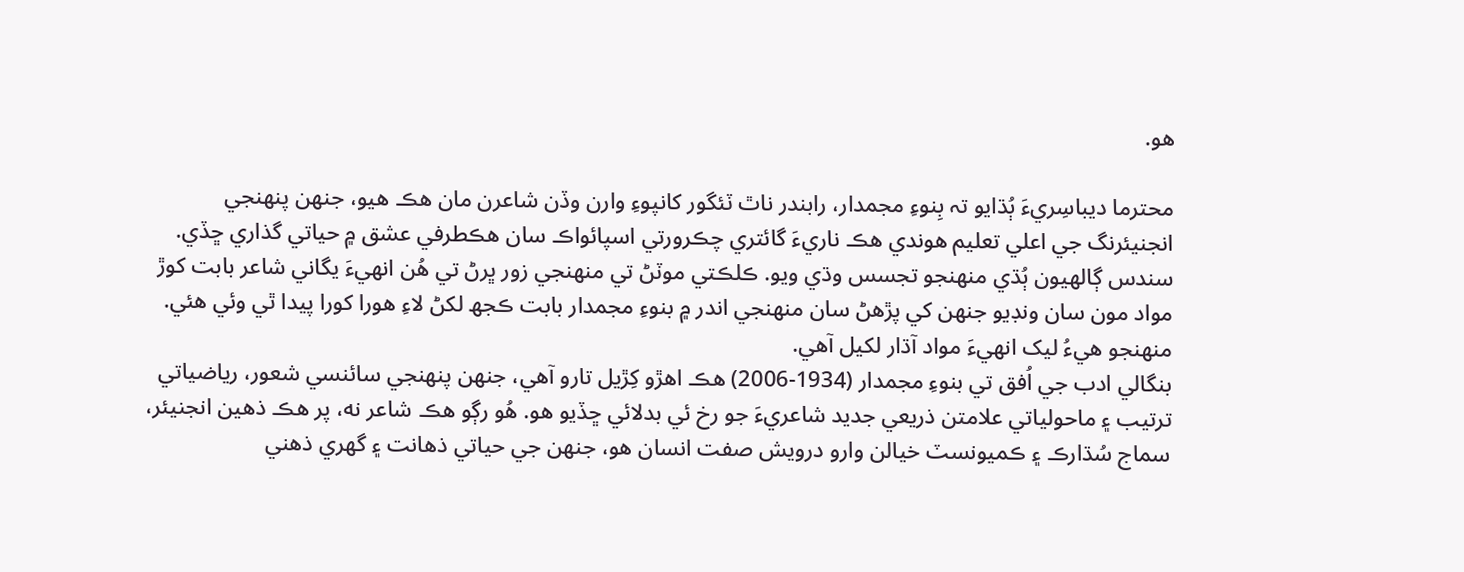ھو.

محترما ديباسِريءَ ٻُڌايو تہ بِنوءِ مجمدار، رابندر ناٿ ٽئگور کانپوءِ وارن وڏن شاعرن مان ھڪ ھيو، جنھن پنھنجي انجنيئرنگ جي اعلي تعليم ھوندي ھڪ ناريءَ گائتري چڪرورتي اسپائواڪ سان ھڪطرفي عشق ۾ حياتي گذاري ڇڏي. سندس ڳالھيون ٻُڌي منھنجو تجسس وڌي ويو. ڪلڪتي موٽڻ تي منھنجي زور ڀرڻ تي ھُن انھيءَ يگاني شاعر بابت کوڙ مواد مون سان ونڊيو جنھن کي پڙھڻ سان منھنجي اندر ۾ بنوءِ مجمدار بابت ڪجھ لکڻ لاءِ ھورا کورا پيدا ٿي وئي ھئي. منھنجو ھيءُ ليک انھيءَ مواد آڌار لکيل آھي.
بنگالي ادب جي اُفق تي بنوءِ مجمدار (1934-2006) هڪ اهڙو کِڙيل تارو آهي، جنهن پنهنجي سائنسي شعور، رياضياتي ترتيب ۽ ماحولياتي علامتن ذريعي جديد شاعريءَ جو رخ ئي بدلائي ڇڏيو ھو. هُو رڳو هڪ شاعر نه، پر هڪ ذهين انجنيئر، سماج سُڌارڪ ۽ ڪميونسٽ خيالن وارو درويش صفت انسان هو، جنهن جي حياتي ذهانت ۽ گهري ذهني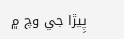پِيڙا جي وچ ۾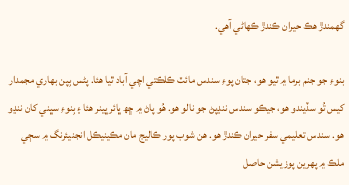گھمندڙ هڪ حيران ڪندڙ ڪھاڻي آهي.

بنوءِ جو جنم برما ۾ ٿيو ھو، جتان پوءِ سندس مائٽ ڪلڪتي اچي آباد ٿيا ھئا. پڻس بِپن بھاري مجمدار کيس تُو سڏيندو ھو، جيڪو سندس ننڍپڻ جو نالو ھو. ھُو پاڻ ۾ ڇھ ڀائر ڀينر ھئا ۽ بِنوءِ سڀني کان ننڍو ھو. سندس تعليمي سفر حيران ڪندڙ هو. هن شوب پور ڪاليج مان مڪينيڪل انجنيئرنگ ۾ سڄي ملڪ ۾ پهرين پوزيشن حاصل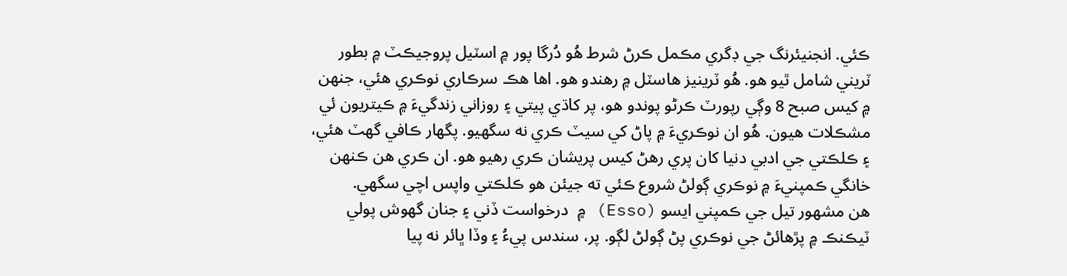ڪئي. انجنيئرنگ جي ڊگري مڪمل ڪرڻ شرط ھُو دُرگا پور ۾ اسٽيل پروجيڪٽ ۾ بطور ٽريني شامل ٿيو هو. هُو ٽرينيز هاسٽل ۾ رهندو هو. اها هڪ سرڪاري نوڪري هئي، جنهن ۾ کيس صبح 8 وڳي رپورٽ ڪرڻو پوندو هو، پر کاڌي پيتي ۽ روزاني زندگيءَ ۾ ڪيتريون ئي مشڪلات هيون. هُو ان نوڪريءَ ۾ پاڻ کي سيٽ ڪري نه سگهيو. پگهار ڪافي گهٽ هئي، ۽ ڪلڪتي جي ادبي دنيا کان پري رهڻ کيس پريشان ڪري رهيو هو. ان ڪري هن ڪنهن خانگي ڪمپنيءَ ۾ نوڪري ڳولڻ شروع ڪئي ته جيئن هو ڪلڪتي واپس اچي سگهي.
هن مشهور تيل جي ڪمپني ايسو (Esso) ۾ درخواست ڏني ۽ جنان گھوش پولي ٽيڪنڪ ۾ پڙهائڻ جي نوڪري پڻ ڳولڻ لڳو. پر، سندس پيءُ ۽ وڏا ڀائر نه پيا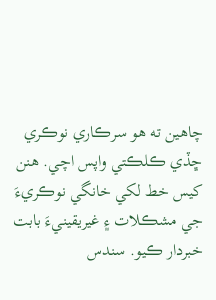چاهين ته هو سرڪاري نوڪري ڇڏي ڪلڪتي واپس اچي. هنن کيس خط لکي خانگي نوڪريءَ جي مشڪلات ۽ غيريقينيءَ بابت خبردار ڪيو. سندس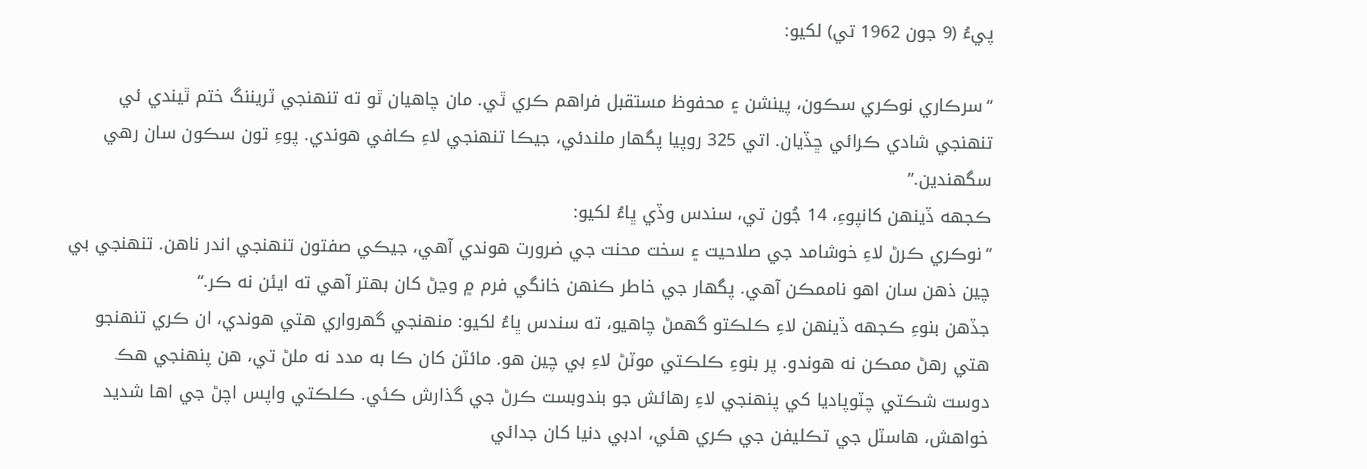پيءُ (9 جون 1962 تي) لکيو:

“سرڪاري نوڪري سڪون، پينشن ۽ محفوظ مستقبل فراهم ڪري ٿي. مان چاهيان ٿو ته تنهنجي ٽريننگ ختم ٿيندي ئي تنهنجي شادي ڪرائي ڇڏيان. اتي 325 روپيا پگھار ملندئي، جيڪا تنهنجي لاءِ ڪافي هوندي. پوءِ تون سڪون سان رهي سگهندين.”
ڪجهه ڏينهن کانپوءِ، 14 جُون تي، سندس وڏي ڀاءُ لکيو:
“نوڪري ڪرڻ لاءِ خوشامد جي صلاحيت ۽ سخت محنت جي ضرورت هوندي آهي، جيڪي صفتون تنهنجي اندر ناهن. تنهنجي بي چين ذهن سان اهو ناممڪن آهي. پگهار جي خاطر ڪنهن خانگي فرم ۾ وڃڻ کان بهتر آهي ته ايئن نه ڪر.“
جڏهن بنوءِ ڪجهه ڏينهن لاءِ ڪلڪتو گهمڻ چاهيو، ته سندس ڀاءُ لکيو: منهنجي گهرواري هتي هوندي، ان ڪري تنهنجو هتي رهڻ ممڪن نه هوندو. پر بنوءِ ڪلڪتي موٽڻ لاءِ بي چين هو. مائٽن کان ڪا به مدد نه ملڻ تي، هن پنھنجي ھڪ دوست شڪتي چٽوپاديا کي پنهنجي لاءِ رهائش جو بندوبست ڪرڻ جي گذارش ڪئي. ڪلڪتي واپس اچڻ جي اها شديد خواهش، هاسٽل جي تڪليفن جي ڪري هئي، ادبي دنيا کان جدائي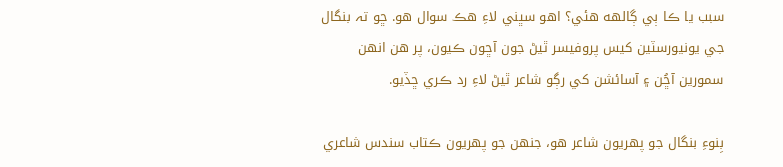سبب يا ڪا ٻي ڳالهه هئي؟ اھو سڀني لاءِ ھڪ سوال ھو. ڇو تہ بنگال جي يونيورسٽين کيس پروفيسر ٿيڻ جون آڇون ڪيون، پر هن انهن سمورين آڇُن ۽ آسائشن کي رڳو شاعر ٿيڻ لاءِ رد ڪري ڇڏيو.

بِنوءِ بنگال جو پھريون شاعر ھو، جنھن جو پھريون ڪتاب سندس شاعري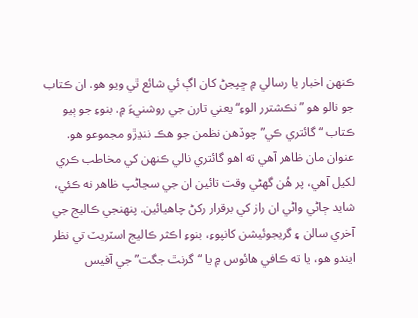ڪنھن اخبار يا رسالي ۾ ڇپجڻ کان اڳ ئي شائع ٿي ويو ھو. ان ڪتاب جو نالو ھو ”نڪشترر الوءِ“ يعني تارن جي روشنيءَ ۾. بنوءِ جو ٻيو ڪتاب “گائتري ڪي” چوڏهن نظمن جو هڪ ننڍڙو مجموعو هو. عنوان مان ظاھر آھي ته اهو گائتري نالي ڪنهن کي مخاطب ڪري لکيل آهي، پر ھُن گھڻي وقت تائين ان جي سڃاڻپ ظاهر نه ڪئي، شايد ڄاڻي واڻي ان راز کي برقرار رکڻ چاهيائين. پنهنجي ڪاليج جي آخري سالن ۽ گريجوئيشن کانپوءِ، بنوءِ اڪثر ڪاليج اسٽريٽ تي نظر ايندو هو، يا ته ڪافي هائوس ۾ يا “گرنٿ جگت” جي آفيس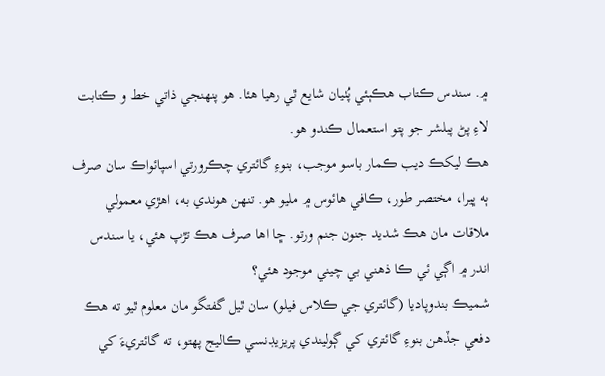۾. سندس ڪتاب ھڪٻئي پُٺيان شايع ٿي رهيا هئا. هو پنهنجي ذاتي خط و ڪتابت لاءِ پڻ پبلشر جو پتو استعمال ڪندو هو.
ھڪ ليکڪ ديب ڪمار باسو موجب، بنوءِ گائتري چڪرورتي اسپائواڪ سان صرف ٻه ڀيرا، مختصر طور، ڪافي هائوس ۾ مليو هو. تنهن هوندي به، اهڙي معمولي ملاقات مان هڪ شديد جنون جنم ورتو. ڇا اها صرف هڪ تڙپ هئي، يا سندس اندر ۾ اڳي ئي ڪا ذهني بي چيني موجود هئي؟
شميڪ بندوپاديا (گائتري جي ڪلاس فيلو) سان ٿيل گفتگو مان معلوم ٿيو ته هڪ دفعي جڏهن بنوءِ گائتري کي ڳوليندي پريزيڊنسي ڪاليج پهتو، ته گائتريءَ کي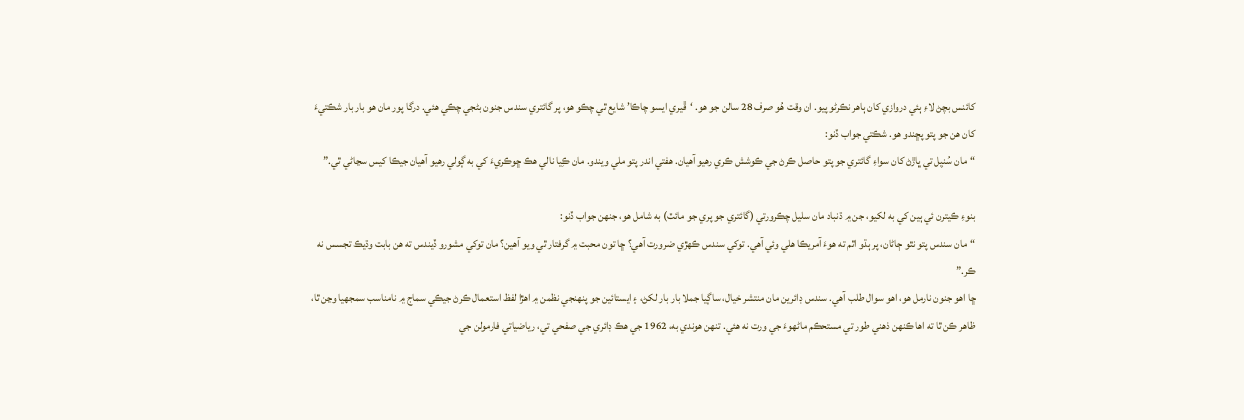کائنس بچڻ لاءِ ٻئي دروازي کان ٻاهر نڪرڻو پيو. ان وقت ھُو صرف 28 سالن جو هو. ‘ڦيري ايسو چاڪا’ شايع ٿي چڪو هو، پر گائتري سندس جنون بڻجي چڪي هئي. درگا پور مان هو بار بار شڪتيءَ کان هن جو پتو پڇندو هو. شڪتي جواب ڏنو:
“مان سُنيِل تي ڀاڙڻ کان سواءِ گائتري جو پتو حاصل ڪرڻ جي ڪوشش ڪري رهيو آهيان. هفتي اندر پتو ملي ويندو. مان ڪِيا نالي هڪ ڇوڪريءَ کي به ڳولي رهيو آهيان جيڪا کيس سڃاڻي ٿي.”

بنوءِ ڪيترن ئي ٻين کي به لکيو، جن ۾ ڌنباد مان سليل چڪرورتي (گائتري جو پري جو مائٽ) به شامل هو، جنهن جواب ڏنو:
“مان سندس پتو نٿو ڄاڻان، پر ٻڌو اٿم ته هوءَ آمريڪا هلي وئي آهي. توکي سندس ڪهڙي ضرورت آهي؟ ڇا تون محبت ۾ گرفتار ٿي ويو آهين؟ مان توکي مشورو ڏيندس ته هن بابت وڌيڪ تجسس نه ڪر.”
ڇا اهو جنون نارمل هو، اهو سوال طلب آهي. سندس ڊائرين مان منتشر خيال، ساڳيا جملا بار بار لکڻ، ۽ ايستائين جو پنهنجي نظمن ۾ اهڙا لفظ استعمال ڪرڻ جيڪي سماج ۾ نامناسب سمجهيا وڃن ٿا، ظاهر ڪن ٿا ته اها ڪنهن ذهني طور تي مستحڪم ماڻهوءَ جي ورت نه هئي. تنهن هوندي به، 1962 جي هڪ ڊائري جي صفحي تي، رياضياتي فارمولن جي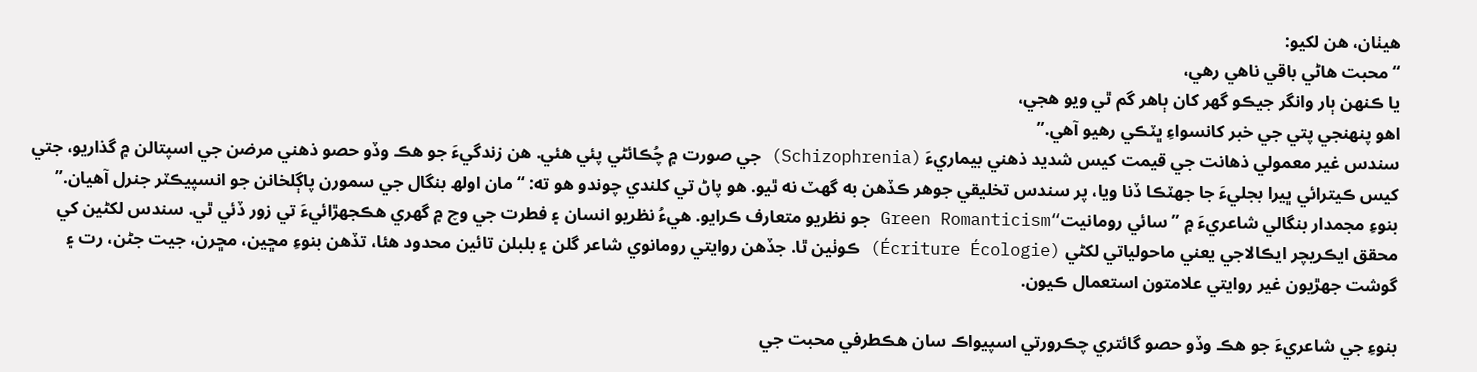هيٺان، هن لکيو:
“محبت هاڻي باقي ناهي رهي،
يا ڪنهن ٻار وانگر جيڪو گهر کان ٻاهر گم ٿي ويو هجي،
اهو پنهنجي پتي جي خبر کانسواءِ ڀٽڪي رهيو آهي.”
سندس غير معمولي ذهانت جي قيمت کيس شديد ذهني بيماريءَ (Schizophrenia) جي صورت ۾ چُڪائڻي پئي ھئي. هن زندگيءَ جو هڪ وڏو حصو ذهني مرضن جي اسپتالن ۾ گذاريو، جتي کيس ڪيترائي ڀيرا بجليءَ جا جهٽڪا ڏنا ويا، پر سندس تخليقي جوهر ڪڏهن به گهٽ نه ٿيو. هو پاڻ تي کلندي چوندو هو ته: “مان اولھ بنگال جي سمورن پاڳلخانن جو انسپيڪٽر جنرل آهيان.”
بنوءِ مجمدار بنگالي شاعريءَ ۾ ”سائي رومانيت“Green Romanticism جو نظريو متعارف ڪرايو. هيءُ نظريو انسان ۽ فطرت جي وچ ۾ گهري هڪجهڙائيءَ تي زور ڏئي ٿي. سندس لکڻين کي محقق ايڪريچر ايڪالاجي يعني ماحولياتي لکڻي (Écriture Écologie) ڪوٺين ٿا. جڏھن روايتي رومانوي شاعر گلن ۽ بلبلن تائين محدود هئا، تڏھن بنوءِ مڇين، مڇرن، جيت جڻن، رت ۽ گوشت جهڙيون غير روايتي علامتون استعمال ڪيون.

بنوءِ جي شاعريءَ جو هڪ وڏو حصو گائتري چڪرورتي اسپيواڪ سان ھڪطرفي محبت جي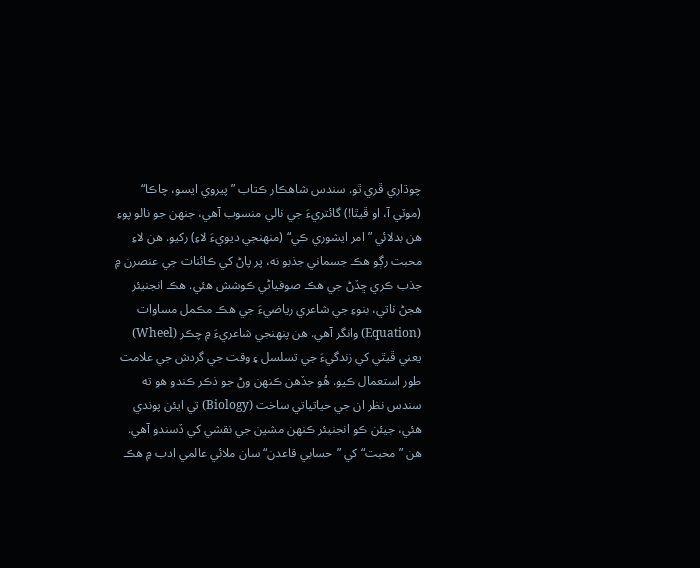چوڌاري ڦري ٿو. سندس شاهڪار ڪتاب ”پيروي ايسو، چاڪا“ (موٽي آ، او ڦيٿا!) گائتريءَ جي نالي منسوب آهي، جنهن جو نالو پوءِ هن بدلائي ”امر ايشوري ڪي“ (منهنجي ديويءَ لاءِ) رکيو. هن لاءِ محبت رڳو هڪ جسماني جذبو نه، پر پاڻ کي ڪائنات جي عنصرن ۾ جذب ڪري ڇڏڻ جي هڪ صوفياڻي ڪوشش هئي. هڪ انجنيئر هجڻ ناتي، بنوءِ جي شاعري رياضيءَ جي هڪ مڪمل مساوات (Equation) وانگر آهي. هن پنهنجي شاعريءَ ۾ چڪر (Wheel) يعني ڦيٿي کي زندگيءَ جي تسلسل ۽ وقت جي گردش جي علامت طور استعمال ڪيو. هُو جڏهن ڪنهن وڻ جو ذڪر ڪندو هو ته سندس نظر ان جي حياتياتي ساخت (Biology) تي ايئن پوندي هئي، جيئن ڪو انجنيئر ڪنهن مشين جي نقشي کي ڏسندو آهي. هن ”محبت“ کي ”حسابي قاعدن“ سان ملائي عالمي ادب ۾ هڪ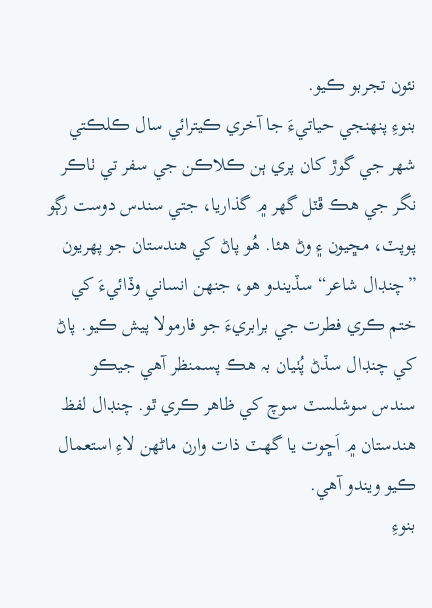نئون تجربو ڪيو.
بنوءِ پنهنجي حياتيءَ جا آخري ڪيترائي سال ڪلڪتي شهر جي گوڙ کان پري ٻن ڪلاڪن جي سفر تي ٺاڪر نگر جي هڪ ڦٽل گهر ۾ گذاريا، جتي سندس دوست رڳو پوپٽ، مڇيون ۽ وڻ هئا. هُو پاڻ کي هندستان جو پهريون ”چنڊال شاعر“ سڏيندو هو، جنهن انساني وڏائيءَ کي ختم ڪري فطرت جي برابريءَ جو فارمولا پيش ڪيو. پاڻ کي چنڊال سڏڻ پُٺيان بہ ھڪ پسمنظر آھي جيڪو سندس سوشلسٽ سوچ کي ظاھر ڪري ٿو. چنڊال لفظ ھندستان ۾ اَڇوت يا گھٽ ذات وارن ماڻھن لاءِ استعمال ڪيو ويندو آھي.
بنوءِ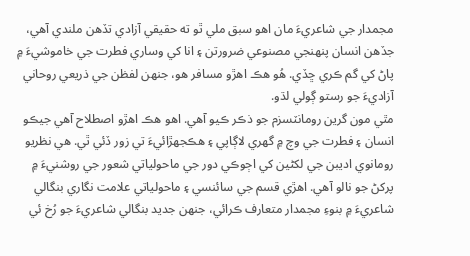مجمدار جي شاعريءَ مان اھو سبق ملي ٿو ته حقيقي آزادي تڏهن ملندي آهي، جڏهن انسان پنهنجي مصنوعي ضرورتن ۽ انا کي وساري فطرت جي خاموشيءَ ۾ پاڻ کي گم ڪري ڇڏي. هُو هڪ اهڙو مسافر هو، جنهن لفظن جي ذريعي روحاني آزاديءَ جو رستو ڳولي لڌو.
مٿي مون گرين رومانٽسزم جو ذڪر ڪيو آھي. اھو هڪ اهڙو اصطلاح آهي جيڪو انسان ۽ فطرت جي وچ ۾ گهري لاڳاپي ۽ هڪجهڙائيءَ تي زور ڏئي ٿي. هي نظريو رومانوي اديبن جي لکڻين کي اڄوڪي دور جي ماحولياتي شعور جي روشنيءَ ۾ پرکڻ جو نالو آهي. اهڙي قسم جي سائنسي ۽ ماحولياتي علامت نگاري بنگالي شاعريءَ ۾ بنوءِ مجمدار متعارف ڪرائي، جنهن جديد بنگالي شاعريءَ جو رُخ ئي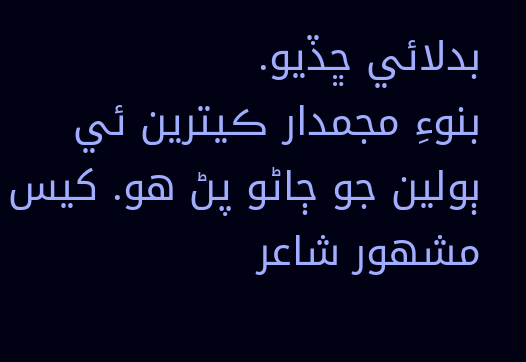بدلائي ڇڏيو.
بنوءِ مجمدار ڪيترين ئي ٻولين جو ڄاڻو پڻ هو. کيس مشهور شاعر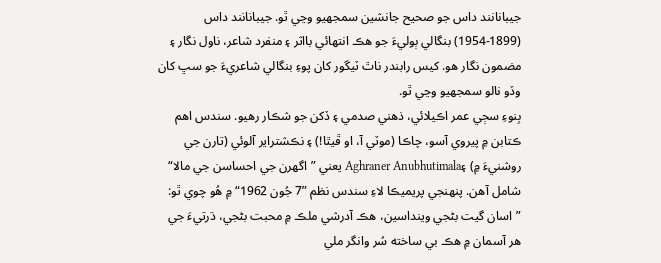جيبانانند داس جو صحيح جانشين سمجهيو وڃي ٿو. جيبانانند داس (1899-1954) بنگالي ٻوليءَ جو هڪ انتهائي بااثر ۽ منفرد شاعر، ناول نگار ۽ مضمون نگار هو. کيس رابندر ناٿ ٽيگور کان پوءِ بنگالي شاعريءَ جو سڀ کان وڏو نالو سمجهيو وڃي ٿو.
بِنوءِ سڄي عمر اڪيلائي، ذهني صدمي ۽ ڏکن جو شڪار رهيو. سندس اهم ڪتابن ۾ پيروي آسو، چاڪا (موٽي آ، او ڦيٿا!) ۽ نڪشتراير آلوئي (تارن جي روشنيءَ ۾) ۽Aghraner Anubhutimala يعني ”اگهرن جي احساسن جي مالا“ شامل آھن. پنھنجي پريميڪا لاءِ سندس نظم ”7 جُون 1962“ ۾ هُو چوي ٿو: ”اسان گيت بڻجي وينداسين، هڪ آدرشي ملڪ ۾ محبت بڻجي، ڌرتيءَ جي هر آسمان ۾ هڪ بي ساخته سُر وانگر ملي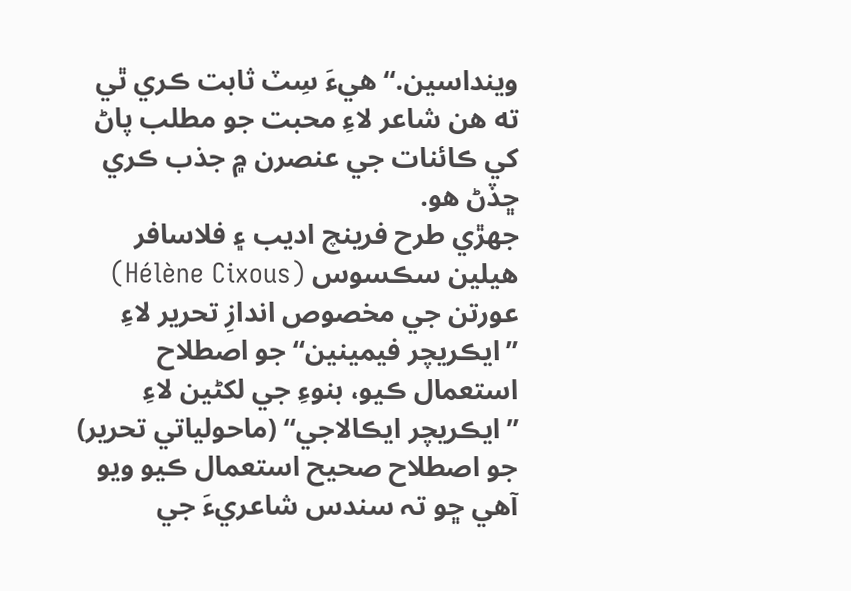وينداسين.“ هيءَ سِٽ ثابت ڪري ٿي ته هن شاعر لاءِ محبت جو مطلب پاڻ کي ڪائنات جي عنصرن ۾ جذب ڪري ڇڏڻ هو.
جھڙي طرح فرينچ اديب ۽ فلاسافر هيلين سڪسوس (Hélène Cixous) عورتن جي مخصوص اندازِ تحرير لاءِ ”ايڪريچر فيمينين“ جو اصطلاح استعمال ڪيو، بنوءِ جي لکڻين لاءِ ”ايڪريچر ايڪالاجي“ (ماحولياتي تحرير) جو اصطلاح صحيح استعمال ڪيو ويو آھي ڇو تہ سندس شاعريءَ جي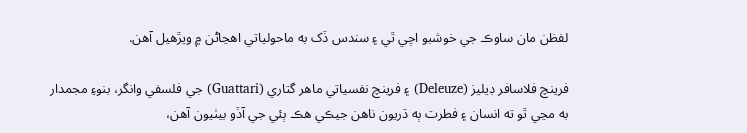لفظن مان ساوڪ جي خوشبو اچي ٿي ۽ سندس ڏک به ماحولياتي اهڃاڻن ۾ ويڙهيل آهن.

فرينچ فلاسافر ڊيليز (Deleuze) ۽ فرينچ نفسياتي ماھر گتاري (Guattari) جي فلسفي وانگر، بنوءِ مجمدار به مڃي ٿو ته انسان ۽ فطرت ٻه ڌريون ناهن جيڪي هڪ ٻئي جي آڏو بيٺيون آهن،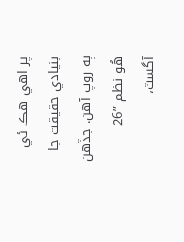پر اهي هڪ ئي بنيادي حقيقت جا ٻه روپ آهن. جڏھن هُو نظم ”26 آگسٽ،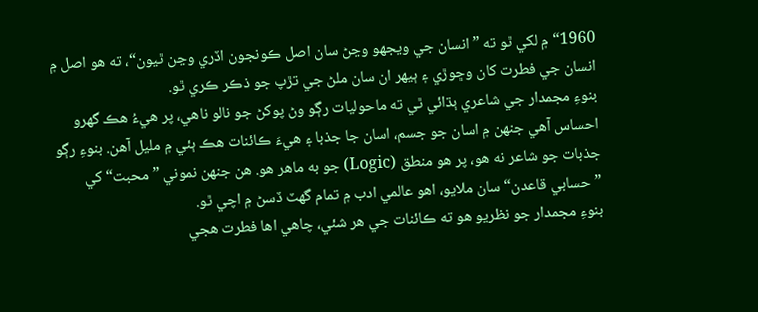1960“ ۾ لکي ٿو ته ”انسان جي ويجهو وڃڻ سان اصل ڪونجون اڏري وڃن ٿيون“، ته هو اصل ۾ انسان جي فطرت کان وڇوڙي ۽ ٻيهر ان سان ملڻ جي تڙپ جو ذڪر ڪري ٿو.
بنوءِ مجمدار جي شاعري ٻڌائي ٿي ته ماحوليات رڳو وڻ پوکڻ جو نالو ناهي، پر هيءُ هڪ گهرو احساس آهي جنهن ۾ اسان جو جسم، اسان جا جذبا ۽ هيءَ ڪائنات هڪ ٻئي ۾ مليل آهن. بنوءِ رڳو جذبات جو شاعر نه هو، پر هو منطق (Logic) جو به ماهر هو. هن جنهن نموني ”محبت“ کي ”حسابي قاعدن“ سان ملايو، اهو عالمي ادب ۾ تمام گهٽ ڏسڻ ۾ اچي ٿو.
بنوءِ مجمدار جو نظريو هو ته ڪائنات جي هر شئي، چاهي اها فطرت هجي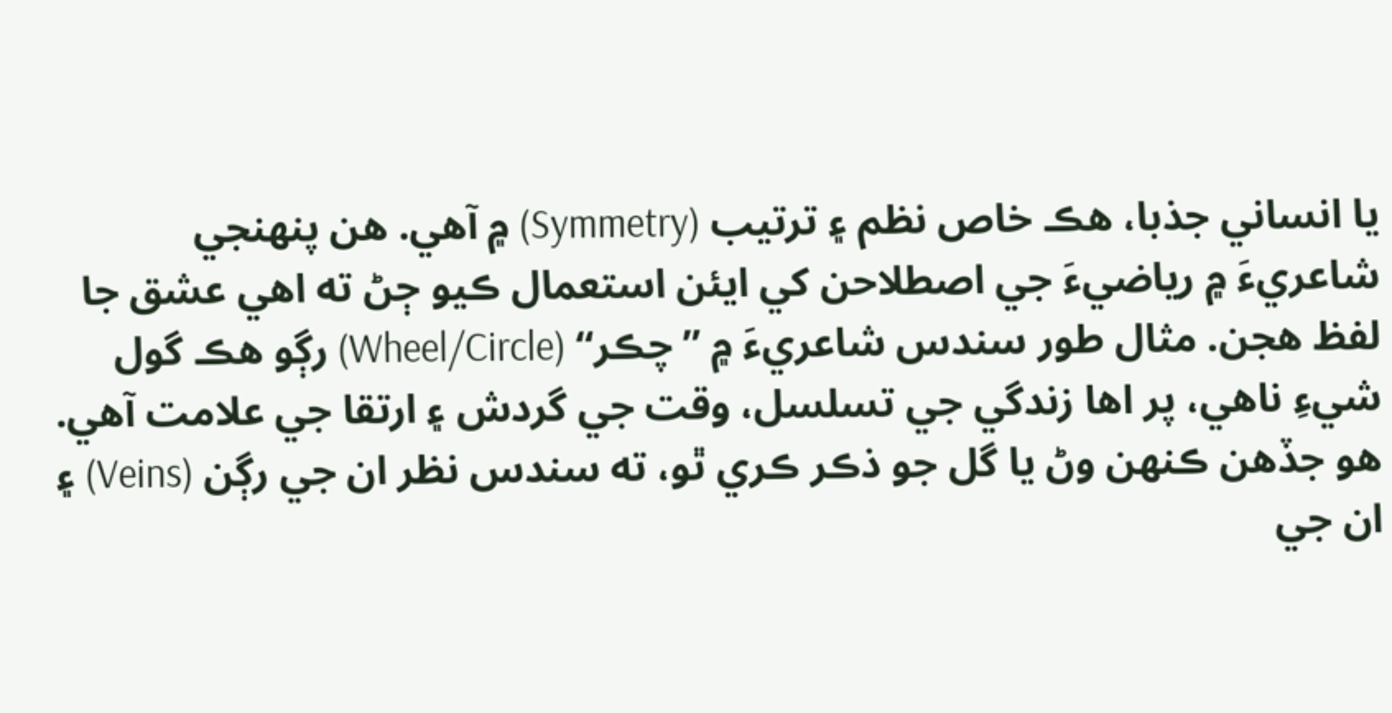يا انساني جذبا، هڪ خاص نظم ۽ ترتيب (Symmetry) ۾ آهي. هن پنهنجي شاعريءَ ۾ رياضيءَ جي اصطلاحن کي ايئن استعمال ڪيو ڄڻ ته اهي عشق جا لفظ هجن. مثال طور سندس شاعريءَ ۾ ”چڪر“ (Wheel/Circle) رڳو هڪ گول شيءِ ناهي، پر اها زندگي جي تسلسل، وقت جي گردش ۽ ارتقا جي علامت آهي. هو جڏهن ڪنهن وڻ يا گل جو ذڪر ڪري ٿو، ته سندس نظر ان جي رڳن (Veins) ۽ ان جي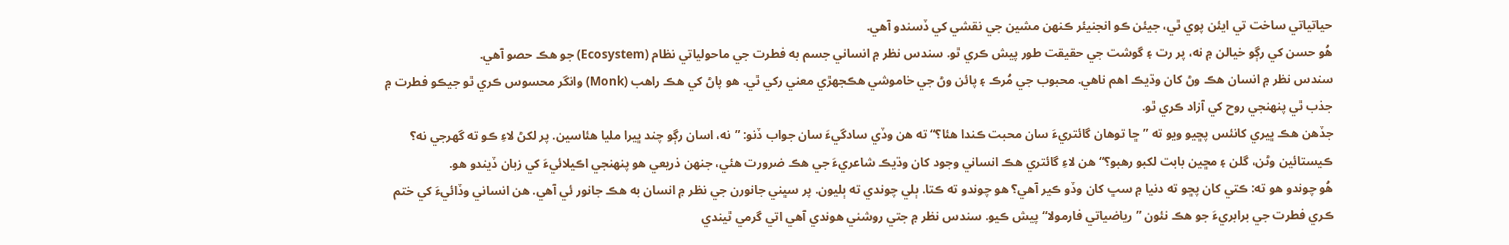حياتياتي ساخت تي ايئن پوي ٿي، جيئن ڪو انجنيئر ڪنهن مشين جي نقشي کي ڏسندو آهي.
هُو حسن کي رڳو خيالن ۾ نه، پر رت ۽ گوشت جي حقيقت طور پيش ڪري ٿو. سندس نظر ۾ انساني جسم به فطرت جي ماحولياتي نظام (Ecosystem) جو هڪ حصو آهي.
سندس نظر ۾ انسان هڪ وڻ کان وڌيڪ اهم ناهي. محبوب جي مُرڪ ۽ پائن وڻ جي خاموشي هڪجهڙي معني رکي ٿي. هو پاڻ کي هڪ راهب (Monk) وانگر محسوس ڪري ٿو جيڪو فطرت ۾ جذب ٿي پنهنجي روح کي آزاد ڪري ٿو.
جڏهن ھڪ ڀيري کانئس پڇيو ويو ته ”ڇا توهان گائتريءَ سان محبت ڪندا هئا؟“ ته هن وڏي سادگيءَ سان جواب ڏنو: ”نه، اسان رڳو چند ڀيرا مليا هئاسين. پر لکڻ لاءِ ڪو ته گهرجي نه؟ ڪيستائين وڻن، گلن ۽ مڇين بابت لکبو رهبو؟“ هن لاءِ گائتري هڪ انساني وجود کان وڌيڪ شاعريءَ جي هڪ ضرورت هئي، جنهن ذريعي هو پنهنجي اڪيلائيءَ کي زبان ڏيندو هو.
هُو چوندو هو ته: ڪتي کان پڇو ته دنيا ۾ سڀ کان وڏو ڪير آهي؟ هو چوندو ته ڪتا. ٻلي چوندي ته ٻليون. پر سڀني جانورن جي نظر ۾ انسان به هڪ جانور ئي آهي. هن انساني وڏائيءَ کي ختم ڪري فطرت جي برابريءَ جو هڪ نئون ”رياضياتي فارمولا“ پيش ڪيو. سندس نظر ۾ جتي روشني هوندي آهي اتي گرمي ٿيندي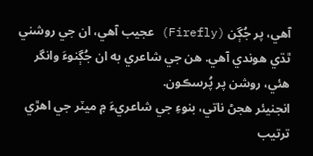آهي، پر جُڳن (Firefly) عجيب آهي، ان جي روشني ٿڌي هوندي آهي. هن جي شاعري به ان جُڳنوءَ وانگر هئي، روشن پر پُرسڪون.
انجنيئر هجڻ ناتي، بنوءِ جي شاعريءَ ۾ ميٽر جي اهڙي ترتيب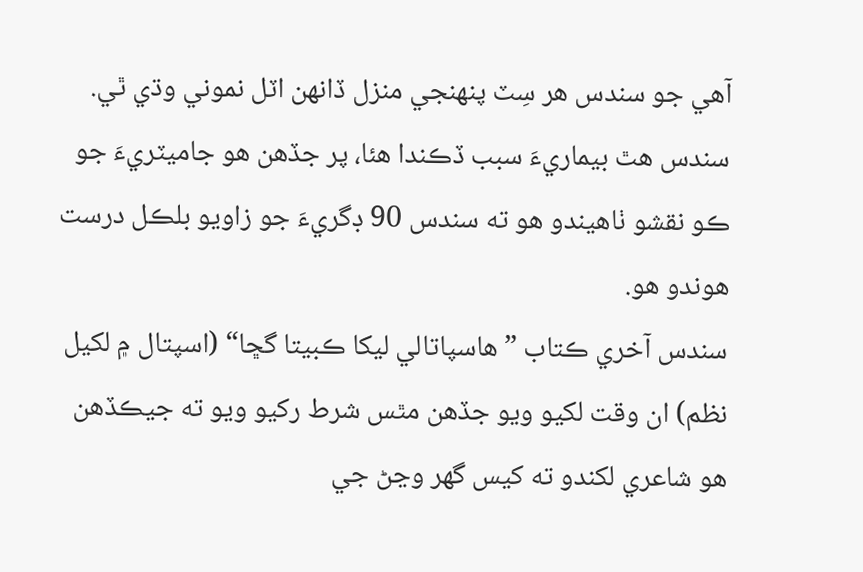آهي جو سندس هر سِٽ پنهنجي منزل ڏانهن اٽل نموني وڌي ٿي. سندس هٿ بيماريءَ سبب ڏڪندا هئا، پر جڏهن هو جاميٽريءَ جو ڪو نقشو ٺاهيندو هو ته سندس 90 ڊگريءَ جو زاويو بلڪل درست هوندو هو.
سندس آخري ڪتاب ”هاسپاتالي ليکا ڪبيتا گڇا“ (اسپتال ۾ لکيل نظم) ان وقت لکيو ويو جڏهن مٿس شرط رکيو ويو ته جيڪڏهن هو شاعري لکندو ته کيس گهر وڃڻ جي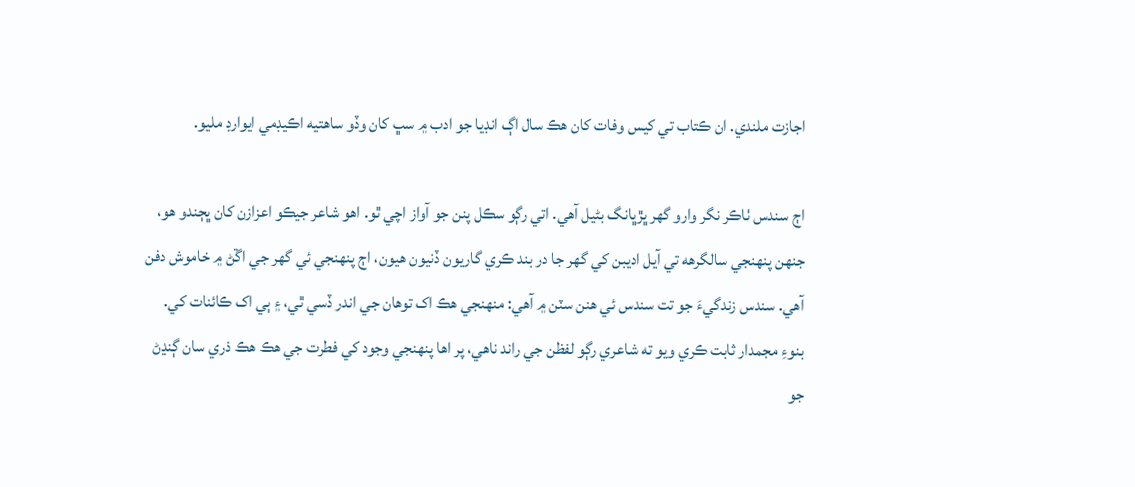اجازت ملندي. ان ڪتاب تي کيس وفات کان هڪ سال اڳ انڊيا جو ادب ۾ سڀ کان وڏو ساهتيه اڪيڊمي ايوارڊ مليو.

اڄ سندس ٺاڪر نگر وارو گهر ڀڙڀانگ بڻيل آهي. اتي رڳو سڪل پنن جو آواز اچي ٿو. اهو شاعر جيڪو اعزازن کان ڀڄندو هو، جنهن پنهنجي سالگرهه تي آيل اديبن کي گهر جا در بند ڪري گاريون ڏنيون هيون، اڄ پنهنجي ئي گهر جي اڱڻ ۾ خاموش دفن آهي. سندس زندگيءَ جو تت سندس ئي ھنن سٽن ۾ آهي: منهنجي هڪ اک توهان جي اندر ڏسي ٿي، ۽ ٻي اک ڪائنات کي.
بنوءِ مجمدار ثابت ڪري ويو ته شاعري رڳو لفظن جي راند ناهي، پر اها پنهنجي وجود کي فطرت جي هڪ هڪ ذري سان ڳنڍڻ جو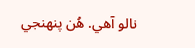نالو آهي. ھُن پنهنجي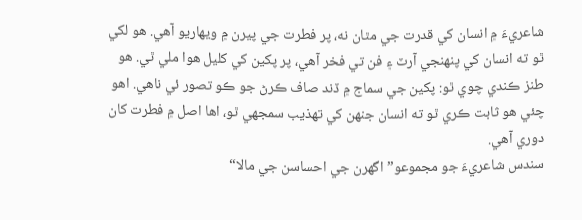شاعريءَ ۾ انسان کي قدرت جي مٿان نه، پر فطرت جي پيرن ۾ ويهاريو آهي. هو لکي ٿو ته انسان کي پنهنجي آرٽ ۽ فن تي فخر آهي، پر پکين کي کليل هوا ملي ٿي. هو طنز ڪندي چوي ٿو: پکين جي سماج ۾ ڏند صاف ڪرڻ جو ڪو تصور ئي ناهي. اهو چئي هو ثابت ڪري ٿو ته انسان جنهن کي تهذيب سمجهي ٿو، اها اصل ۾ فطرت کان دوري آهي.
سندس شاعريءَ جو مجموعو” اگهرن جي احساسن جي مالا“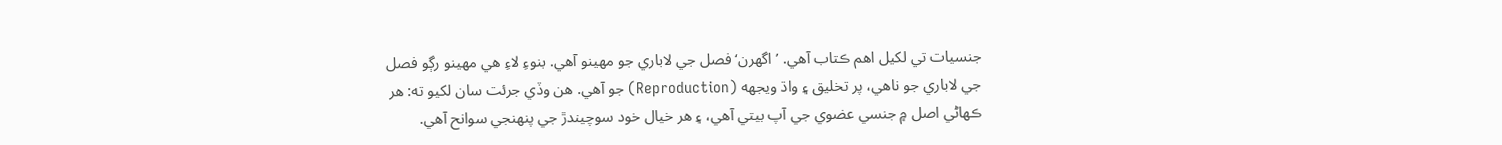جنسيات تي لکيل اھم ڪتاب آھي. ’اگهرن‘ فصل جي لاباري جو مهينو آهي. بنوءِ لاءِ هي مهينو رڳو فصل جي لاباري جو ناهي، پر تخليق ۽ واڌ ويجهه (Reproduction) جو آهي. هن وڏي جرئت سان لکيو ته: هر ڪهاڻي اصل ۾ جنسي عضوي جي آپ بيتي آهي، ۽ هر خيال خود سوچيندڙ جي پنهنجي سوانح آهي.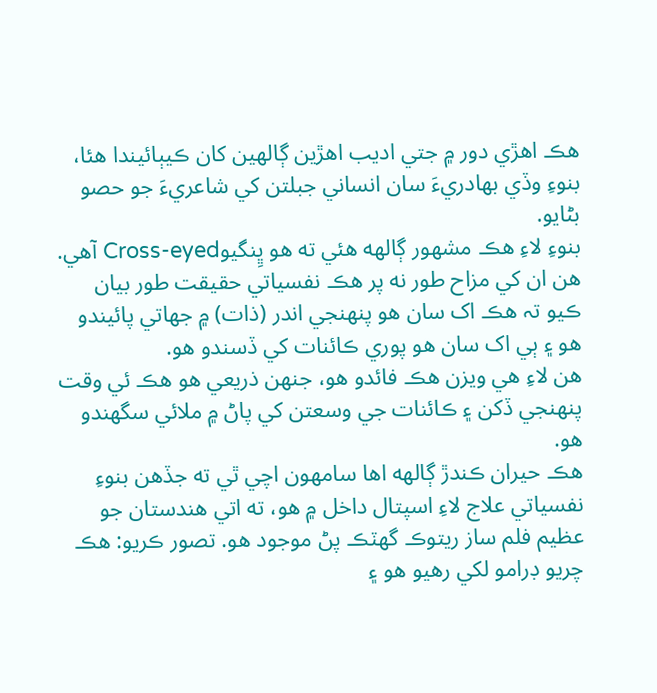هڪ اهڙي دور ۾ جتي اديب اهڙين ڳالهين کان ڪيٻائيندا هئا، بنوءِ وڏي بهادريءَ سان انساني جبلتن کي شاعريءَ جو حصو بڻايو.
بنوءِ لاءِ ھڪ مشهور ڳالهه هئي ته هو ڀِنگيوCross-eyed آهي. هن ان کي مزاح طور نه پر هڪ نفسياتي حقيقت طور بيان ڪيو تہ هڪ اک سان هو پنهنجي اندر (ذات) ۾ جهاتي پائيندو هو ۽ ٻي اک سان هو پوري ڪائنات کي ڏسندو هو.
هن لاءِ هي ويزن هڪ فائدو هو، جنهن ذريعي هو هڪ ئي وقت پنهنجي ڏکن ۽ ڪائنات جي وسعتن کي پاڻ ۾ ملائي سگهندو هو.
هڪ حيران ڪندڙ ڳالهه اها سامهون اچي ٿي ته جڏهن بنوءِ نفسياتي علاج لاءِ اسپتال داخل ۾ هو، ته اتي هندستان جو عظيم فلم ساز ريتوڪ گهٽڪ پڻ موجود هو. تصور ڪريو: هڪ چريو ڊرامو لکي رهيو هو ۽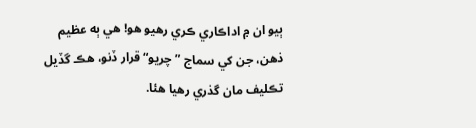ٻيو ان ۾ اداڪاري ڪري رهيو هو! هي ٻه عظيم ذهن، جن کي سماج ”چريو“ قرار ڏنو، هڪ گڏيل تڪليف مان گذري رهيا هئا.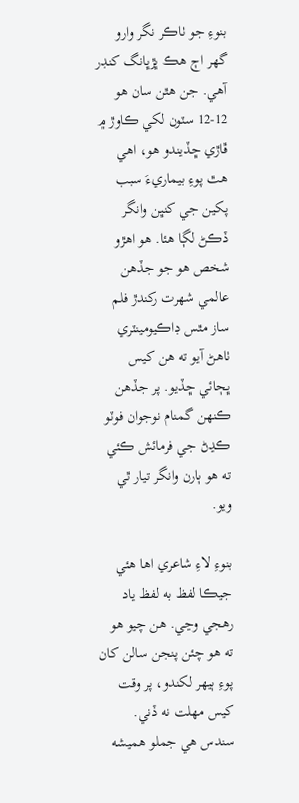بنوءِ جو ٺاڪر نگر وارو گهر اڄ هڪ ڀڙڀانگ کنڊر آهي. جن هٿن سان هو 12-12 سٽون لکي ڪاوڙ ۾ ڦاڙي ڇڏيندو هو، اهي هٿ پوءِ بيماريءَ سبب پکين جي کنڀن وانگر ڏڪڻ لڳا هئا. هو اھڙو شخص هو جو جڏهن عالمي شهرت رکندڙ فلم ساز مٿس ڊاڪيومينٽري ٺاهڻ آيو ته هن کيس ڀڄائي ڇڏيو. پر جڏهن ڪنهن گمنام نوجوان فوٽو ڪڍڻ جي فرمائش ڪئي ته هو ٻارن وانگر تيار ٿي ويو.

بنوءِ لاءِ شاعري اها هئي جيڪا لفظ به لفظ ياد رهجي وڃي. هن چيو هو ته هو چئن پنجن سالن کان پوءِ ٻيهر لکندو، پر وقت کيس مهلت نه ڏني. سندس هي جملو هميشه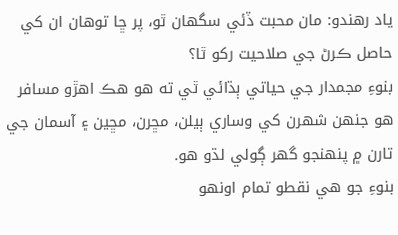ياد رهندو: مان محبت ڏئي سگهان ٿو، پر ڇا توهان ان کي حاصل ڪرڻ جي صلاحيت رکو ٿا؟
بنوءِ مجمدار جي حياتي ٻڌائي ٿي ته هو هڪ اهڙو مسافر هو جنهن شهرن کي وساري ٻيلن، مڇرن، مڇين ۽ آسمان جي تارن ۾ پنهنجو گهر ڳولي لڌو هو.
بنوءِ جو هي نقطو تمام اونھو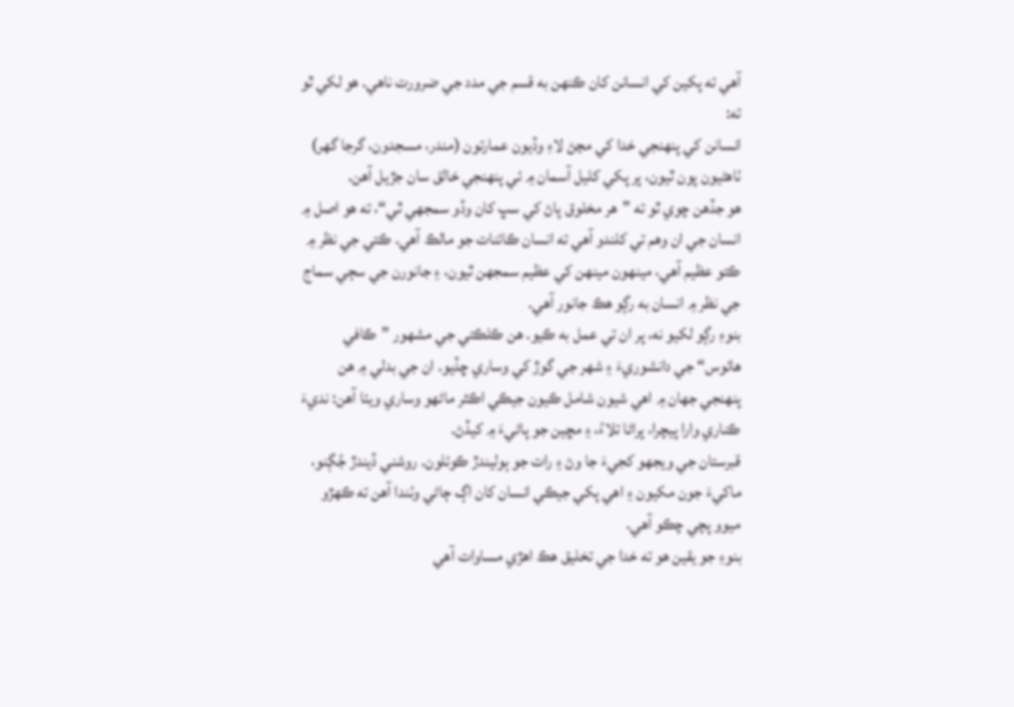آهي ته پکين کي انسانن کان ڪنهن به قسم جي مدد جي ضرورت ناهي. هو لکي ٿو ته:
انسانن کي پنهنجي خدا کي مڃڻ لاءِ وڏيون عمارتون (مندر، مسجدون، گرجا گهر) ٺاهڻيون پون ٿيون، پر پکي کليل آسمان ۾ ئي پنهنجي خالق سان جڙيل آهن.
هو جڏهن چوي ٿو ته ”هر مخلوق پاڻ کي سڀ کان وڏو سمجهي ٿي“، ته هو اصل ۾ انسان جي ان وهم تي کلندو آهي ته انسان ڪائنات جو مالڪ آهي. ڪتي جي نظر ۾ ڪتو عظيم آهي، مينهون مينهن کي عظيم سمجهن ٿيون، ۽ جانورن جي سڄي سماج جي نظر ۾ انسان به رڳو هڪ جانور آهي.
بنوءِ رڳو لکيو نه، پر ان تي عمل به ڪيو. هن ڪلڪتي جي مشهور ”ڪافي هائوس“ جي دانشوريءَ ۽ شهر جي گوڙ کي وساري ڇڏيو. ان جي بدلي ۾ هن پنهنجي جهان ۾ اهي شيون شامل ڪيون جيڪي اڪثر ماڻهو وساري ويٺا آهن: نديءَ ڪناري وارا پيچرا، پراڻا تلاءُ، ۽ مڇين جو پاڻيءَ ۾ کيڏڻ.
قبرستان جي ويجهو کجيءَ جا وڻ ۽ رات جو ٻوليندڙ ڪوئلون. روشني ڏيندڙ جُڳنو، ماکيءَ جون مکيون ۽ اهي پکي جيڪي انسان کان اڳ ڄاڻي وٺندا آهن ته ڪهڙو ميوو پچي چڪو آهي.
بنوءِ جو يقين هو ته خدا جي تخليق هڪ اهڙي مساوات آهي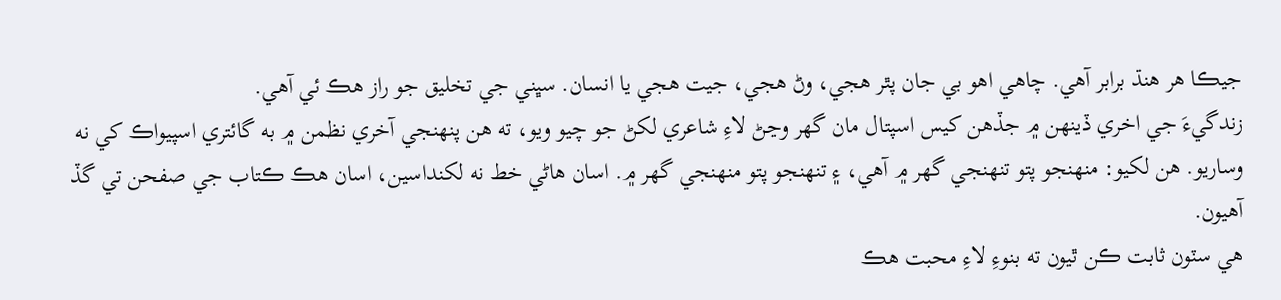جيڪا هر ھنڌ برابر آهي. چاهي اهو بي جان پٿر هجي، وڻ هجي، جيت هجي يا انسان. سڀني جي تخليق جو راز هڪ ئي آهي.
زندگيءَ جي اخري ڏينھن ۾ جڏهن کيس اسپتال مان گهر وڃڻ لاءِ شاعري لکڻ جو چيو ويو، ته هن پنهنجي آخري نظمن ۾ به گائتري اسپيواڪ کي نه وساريو. هن لکيو: منهنجو پتو تنهنجي گهر ۾ آهي، ۽ تنهنجو پتو منهنجي گهر ۾. اسان هاڻي خط نه لکنداسين، اسان هڪ ڪتاب جي صفحن تي گڏ آهيون.
هي سٽون ثابت ڪن ٿيون ته بنوءِ لاءِ محبت هڪ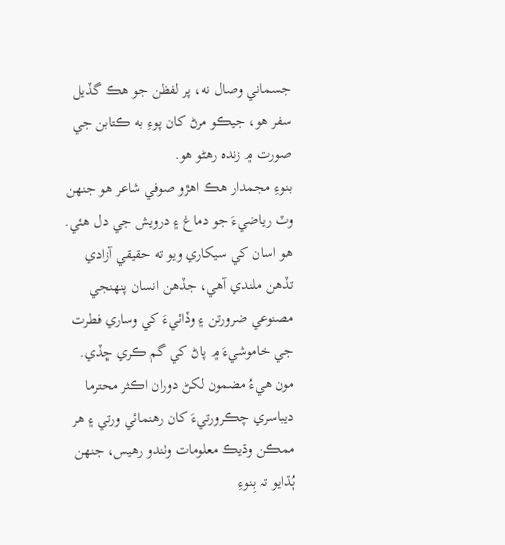جسماني وصال نه، پر لفظن جو هڪ گڏيل سفر هو، جيڪو مرڻ کان پوءِ به ڪتابن جي صورت ۾ زنده رهڻو هو.
بنوءِ مجمدار هڪ اهڙو صوفي شاعر هو جنهن وٽ رياضيءَ جو دماغ ۽ درويش جي دل هئي. هو اسان کي سيکاري ويو ته حقيقي آزادي تڏهن ملندي آهي، جڏهن انسان پنهنجي مصنوعي ضرورتن ۽ وڏائيءَ کي وساري فطرت جي خاموشيءَ ۾ پاڻ کي گم ڪري ڇڏي.
مون ھيءُ مضمون لکڻ دوران اڪثر محترما ديباسري چڪرورتيءَ کان رھنمائي ورتي ۽ ھر ممڪن وڌيڪ معلومات وٺندو رھيس، جنھن ٻُڌايو تہ بِنوءِ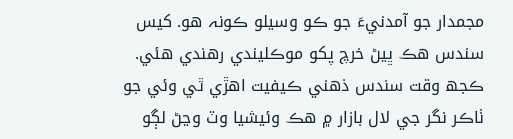مجمدار جو آمدنيءَ جو ڪو وسيلو ڪونہ ھو. کيس سندس ھڪ ڀيڻ خرچ پکو موڪليندي رھندي ھئي. ڪجھ وقت سندس ذھني ڪيفيت اھڙي ٿي وئي جو ٺاڪر نگر جي لال بازار ۾ ھڪ وئيشيا وٽ وڃڻ لڳو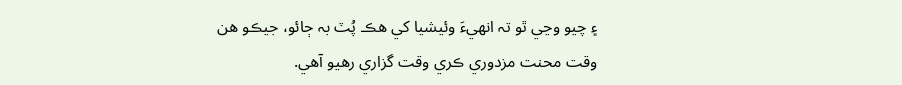۽ چيو وڃي ٿو تہ انھيءَ وئيشيا کي ھڪ پُٽ بہ ڄائو، جيڪو ھن وقت محنت مزدوري ڪري وقت گزاري رھيو آھي.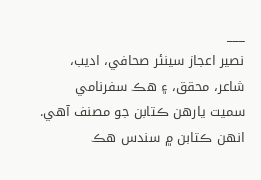___
نصير اعجاز سينئر صحافي، اديب، شاعر، محقق، ۽ ھڪ سفرنامي سميت يارھن ڪتابن جو مصنف آھي. انھن ڪتابن ۾ سندس ھڪ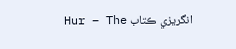انگريزي ڪتاب Hur – The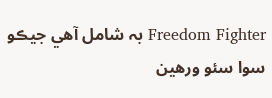Freedom Fighter بہ شامل آھي جيڪو سوا سئو ورھين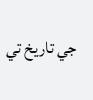جي تاريخ تي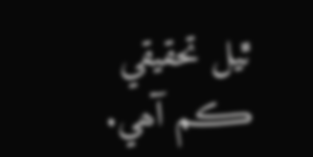ٿيل تحقيقي ڪم آھي.